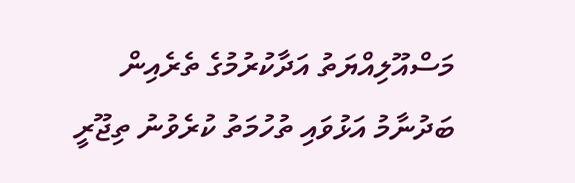މަސްއޫލިއްޔަތު އަދާކުރުމުގެ ތެރެއިން ބަދުނާމު އަޅުވައި ތުހުމަތު ކުރެވުނު ތިޖޫރީ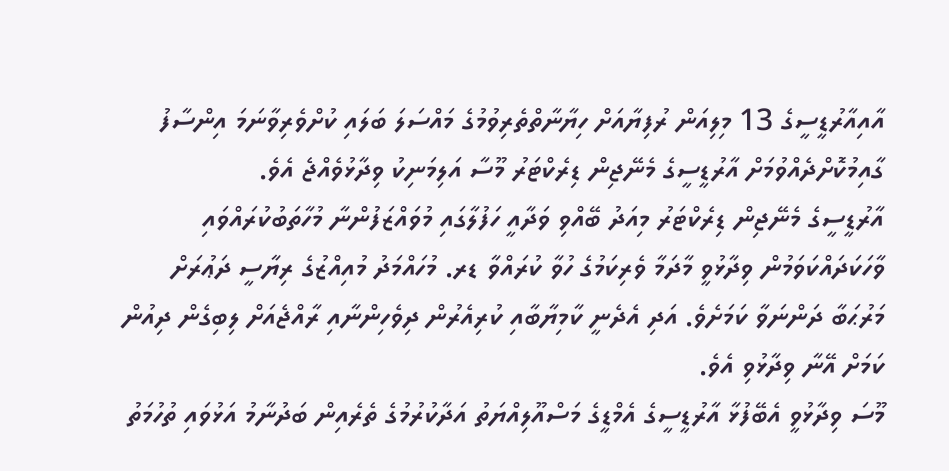އާއިއާރުޑީސީގެ 13 މިލިއަން ރުފިޔާއަށް ހިޔާނާތްތެރިވުމުގެ މައްސަލަ ބަލައި ކުށްވެރިވާނަމަ އިންސާފު ގާއިމުކޮށްދެއްވުމަށް އާރުޑީސީގެ މެނޭޖިން ޑިރެކްޓަރު މޫސާ އަލިމަނިކު ވިދާޅުވެއްޖެ އެވެ.
އާރުޑީސީގެ މެނޭޖިން ޑިރެކްޓަރު މިއަދު ބޭއްވި ވަދާއީ ހަފުލާގައި މުވައްޒަފުންނާ މުހާތަބުކުރައްވައި ވާހަކަދައްކަވަމުން ވިދާޅުވީ މާދަމާ ވެރިކަމުގެ ހުވާ ކުރައްވާ ޑރ. މުހައްމަދު މުއިއްޒުގެ ރިޔާސީ ދަޢުރަށް މަރުޙަބާ ދަންނަވާ ކަމަށެވެ. އަދި އެދެނީ ކާމިޔާބާއި ކުރިއެރުން ދިވެހިންނާއި ރާއްޖެއަށް ލިބިގެން ދިއުން ކަމަށް އޭނާ ވިދާޅުވި އެވެ.
މޫސަ ވިދާޅުވީ އެބޭފުޅާ އާރުޑީސީގެ އެމްޑީގެ މަސްއޫލިއްޔަތު އަދާކުރުމުގެ ތެރެއިން ބަދުނާމު އަޅުވައި ތުހުމަތު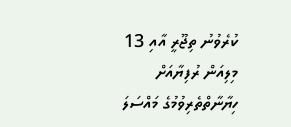ކުރެވުނު ތިޖޫރީ އާއި 13 މިލިއަން ރުފިޔާއަށް ހިޔާނާތްތެރިވުމުގެ މައްސަލަ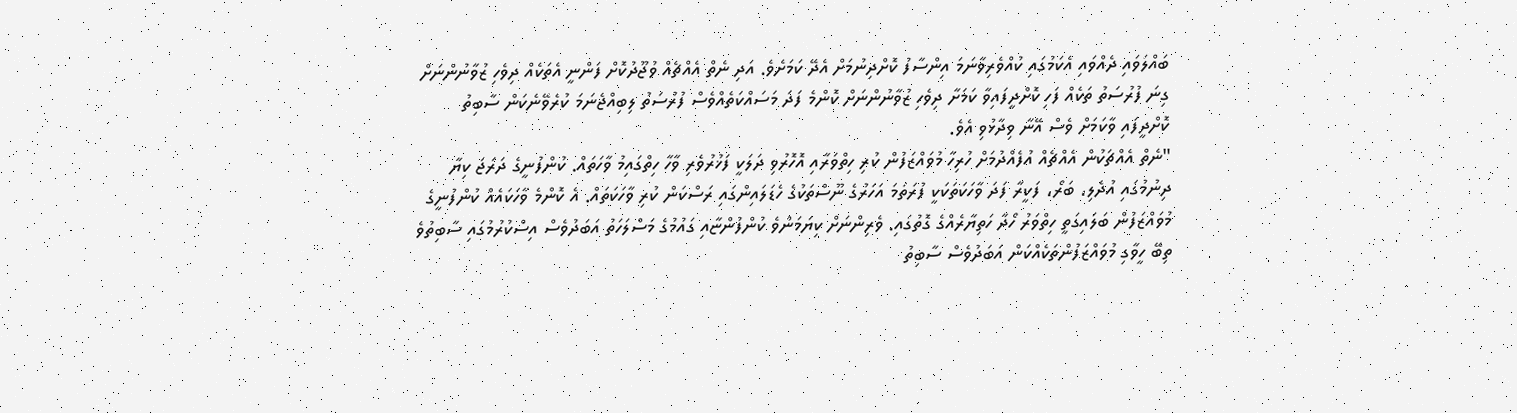ބައްލަވައި ދެއްވައި އެކަމުގައި ކުއްވެރިވާނަމަ އިންސާފު ކޮށްދިނުމަށް އެދޭ ކަމަށެވެ. އަދި ނެތް އެއްޗެއް ވުޖޫދުކޮށް ފަންނީ އެތަކެއް ދިވެހި ޒުވާނުންނަށް ގިނަ ފުރުސަތު ތަކެއް ފަހި ކޮށްދީފައިވާ ކަމަށާ ދިވެހި ޒުވާނުންނަށް ކޮންމެ ފަދަ މަސައްކަތެއްވެސް ފުރުސަތު ލިބިއްޖެނަމަ ކުރެވޭނެކަން ސާބިތު ކޮށްދީފައި ވާކަމަށް ވެސް އޭނާ ވިދާޅުވި އެވެ.
"ނެތް އެއްޗަކުން އެއްޗެއް އުފެއްދުމަށް ހުރިހާ މުވައްޒަފުން ކުރި ހިތްވަރާއި އޮހޮރުވި ދަލަކީ ފަޚުރުވެރި ވާހާ ހިތްގައިމު ވާހަތައް. ކުންފުނީގެ ދަރަޖަ ކިޔާ ދިނުމުގައި އުދެލި، ބަރޯ، ފަކީރާ ފަދަ ވާހަކަތަކަކީ ފުރަތަމަ އަހަރުގެ ނޫސްތަކުގެ ހެޑަލައިންގައި ރަސްކަން ކުރި ވާހަކަތައް. އެ ކޮންމެ ވާހަކައެއް ކުންފުނީގެ މުވައްޒަފުން ބަލައިގަތީ ހިތްވަރު ހޯދާ ހަތިޔާރެއްގެ ގޮތުގައި. ވެރިންނަށް ކިޔަމަންވެ ކުންފުންޏާއި ގައުމުގެ މަސްލަހަތު އަބަދުވެސް އިސްކުރުމުގައި ސާބިތުވެ ތިބޭ ހީވާގި މުވައްޒަފުންތަކެއްކަން އަބަދުވެސް ސާބިތު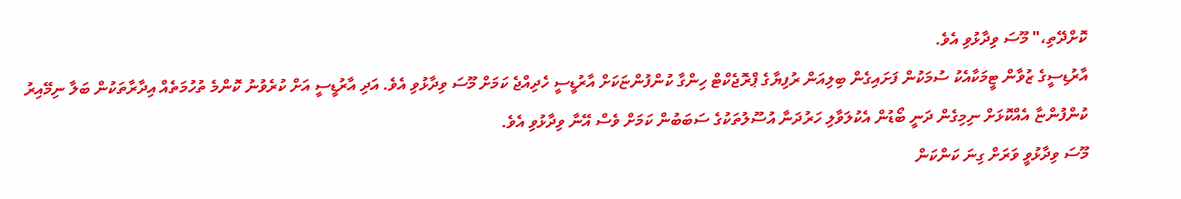ކޮށްދޭތި،" މޫސަ ވިދާޅުވި އެވެ.
އާރުޑިސީގެ ޒުވާން ޓީމަކާއެކު ސުމަކުން ފަށައިގެން ބިލިއަން ރުފިޔާގެ ޕްރޮޖެކްޓް ހިންގާ ކުންފުންޏަކަށް އާރުޑީސީ ހެދިއްޖެ ކަމަށް މޫސަ ވިދާޅުވި އެވެ. އަދި އާރުޑީސީ އަށް ކުރެވުނު ކޮންމެ ތުހުމަތެއް އިދާރާތަކުން ބަލާ ނިމޭއިރު ކުންފުންޏާ އެއްކޮޅަށް ނިމިގެން ދަނީ ބޯޑުން އެކުލަވާލި ހަރުދަނާ އުސޫލުތަކުގެ ސަބަބުން ކަމަށް ވެސް އޭނާ ވިދާޅުވި އެވެ.
މޫސަ ވިދާޅުވީ ވަރަށް ގިނަ ކަންކަން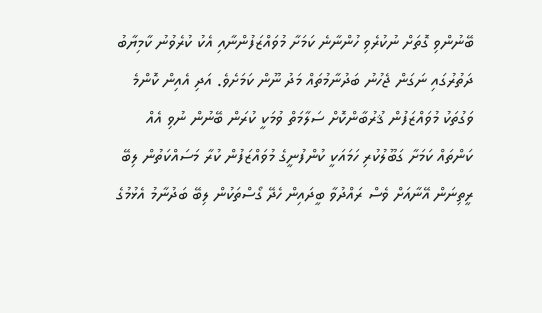ބޭނުންވި ގޮތަށް ނުކުރެވި ހުންނާނެ ކަމަށާ މުވައްޒަފުންނާއި އެކު ކުރެވުނު ކާމިޔާބު ދަތުރުގައި ނަގަން ޖެހުނު ބަދުނާމުތައް މަދު ނޫން ކަމަށެވެ. އަދި އެއިން ކޮންމެ ވަގުތަކު މުވައްޒަފުން ޤުރުބާންކޮށް ސަލާމަތް ވުމަކީ ކުރަން ބޭނުން ނުވި އެއް ކަންތައް ކަމަށާ ގަބޫލުކުރި ހަމައަކީ ކުންފުނީގެ މުވައްޒަފުން ކުރާ މަސައްކަތުން ލިބޭ ރީތިނަން އޭނާއަށް ވެސް ރައްދުވާ ބީދައިން ހެދޭ ގޯސްތަކުން ލިބޭ ބަދުނާމު އެޅުމުގެ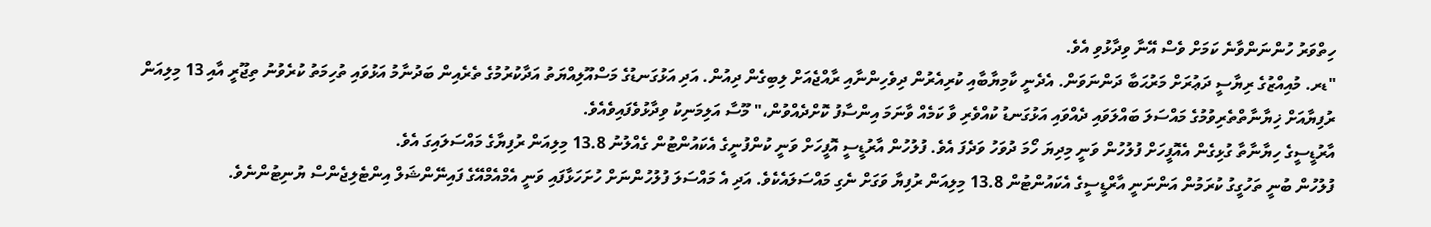ހިތްވަރު ހުންނަންވާނެ ކަމަށް ވެސް އޭނާ ވިދާޅުވި އެވެ.
"ޑރ. މުއިއްޒުގެ ރިޔާސީ ދަޢުރަށް މަރުޙަބާ ދަންނަވަން. އެދެނީ ކާމިޔާބާއި ކުރިއެރުން ދިވެހިންނާއި ރާއްޖެއަށް ލިބިގެން ދިއުން. އަދި އަޅުގަނޑުގެ މަސްއޫލިއްޔަތު އަދާކުރުމުގެ ތެރެއިން ބަދުނާމު އަޅުވައި ތުހިމަތު ކުރެވުނު ތިޖޫރީ އާއި 13 މިލިއަން ރުފިޔާއަށް ޚިޔާނާތްތެރިވުމުގެ މައްސަލަ ބައްލަވައި ދެއްވައި އަޅުގަނޑު ކުއްވެރި ވާ ކަމެއް ވާނަމަ އިންސާފު ކޮށްދެއްވުން،" މޫސާ އަލިމަނިކު ވިދާޅުވެފައިވެއެވެ.
އާރުޑީސީގެ ހިޔާނާތާ ގުޅިގެން އެއޮފީހަށް ފުލުހުން ވަނީ މިދިޔަ ހޯމަ ދުވަހު ވަދެފަ އެވެ. ފުލުހުން އާރުޑީސީ އޮފީހަށް ވަނީ ކުންފުނީގެ އެކައުންޓުން ގެއްލުނު 13.8 މިލިއަން ރުފިޔާގެ މައްސަލައިގަ އެވެ.
ފުލުހުން ބުނީ ތަހުގީގު ކުރަމުން އަންނަނީ އާރްޑީސީގެ އެކައުންޓުން 13.8 މިލިއަން ރުފިޔާ ވަގަށް ނެގި މައްސަލައެކެވެ. އަދި އެ މައްސަލަ ފުލުހުންނަށް ހުށަހަޅާފައި ވަނީ އެމްއެމްއޭގެ ފައިނޭންޝަލް އިންޓެލިޖެންސް ޔުނިޓުންނެވެ.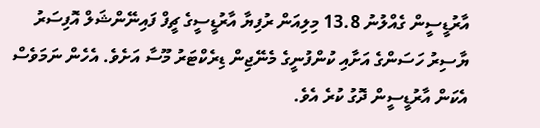އާރުޑީސީން ގެއްލުނު 13.8 މިލިއަން ރުފިޔާ އާރުޑީސީގެ ޗީފް ފައިނޭންޝަލް އޮފިސަރު ޔާސިރު ހަސަންގެ އަށާއި ކުންފުނީގެ މެނޭޖިން ޑިރެކްޓަރު މޫސާ އަށެވެ. އެހެން ނަމަވެސް އެކަން އާރުޑީސީން ދޮގު ކުރެ އެވެ.